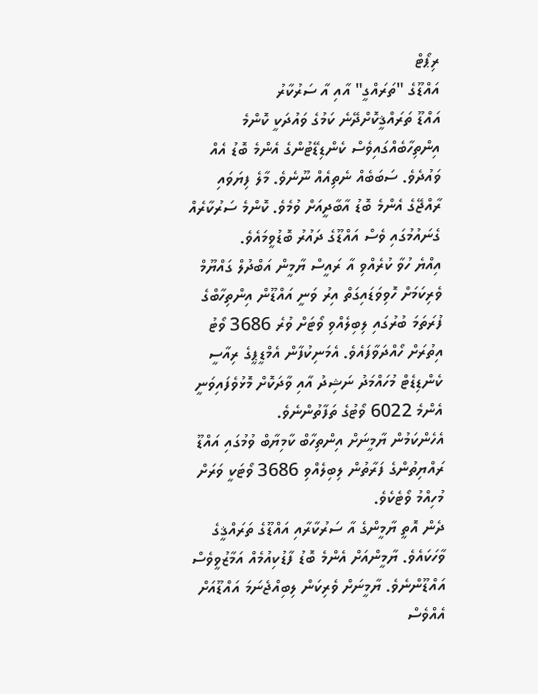ރިޕޯޓް
އައްޑޫގެ "ތަރައްގީ" އާއި އާ ސަރުކާރު
އައްޑޫ ތަރައްޤީކޮށްދޭނެ ކަމުގެ ވައުދަކީ ކޮންމެ އިންތިހާބެއްގައިވެސް ކެންޑިޑޭޓުންގެ އެންމެ ބޮޑު އެއް ވައުދެވެ. ސަބަބެއް ނެތިއެއް ނޫނެވެ. މާލެ ފިޔަވައި ރާއްޖޭގެ އެންމެ ބޮޑު އާބާދީއަށް ވުމެވެ. ކޮންމެ ސަރުކާރެއް ގެނައުމުގައި ވެސް އައްޑޫގެ ދައުރު ބޮޑުވީމައެވެ.
އިއްޔެ ހުވާ ކުރެއްވި އާ ރައީސް ޔާމީން އަބްދުލް ގައްޔޫމް ވެރިކަމަށް ހޮވިވަޑައިގަތް އިރު ވަނީ އައްޑޫން އިންތިހާބްގެ ފުރަތަމަ ބުރުގައި ލިބިލެއްވި ވޯޓަށް ވުރެ 3686 ވޯޓު އިތުރަށް ހޯއްދަވާފައެވެ. އެމަނިކުފާން އެމްޑީޕީގެ ރިއާސީ ކެންޑިޑެޓް މުހައްމަދު ނަޝިދު އާއި ވާދަކޮށް މޮޅުވެފައިވަނީ އެންމެ 6022 ވޯޓުގެ ތަފާތުންނެވެ.
އެހެންކަމުން ޔާމީނަށް އިންތިހާބް ކާމިޔާބް ވުމުގައި އައްޑޫ ރައްޔިތުންގެ ފަރާތުން ލިބިލެއްވި 3686 ވޯޓަކީ ވަރަށް މުހިއްމު ވޯޓެކެވެ.
ދެން އޮތީ ޔާމީންގެ އާ ސަރުކާރާއި އައްޑޫގެ ތަރައްޤީގެ ވާހަކައެވެ. ޔާމީންއަށް އެންމެ ބޮޑު ފާޑުކިއުމެއް އަމާޒުވީވެސް އައްޑޫންނެވެ. ޔާމީނަށް ވެރިކަން ލިބިއްޖެނަމަ އައްޑޫއަށް އެއްވެސް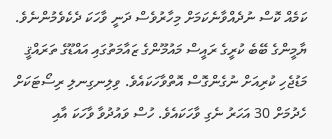ކަމެއް ކޮސް ނުދެއްވާނެކަމަށް މިހާރުވެސް ދަނީ ވާހަކަ ދެކެވެމުންނެވެ.
ޔާމީންގެ ބޭބެ ކުރީގެ ރައީސް މައުމޫންގެ ޒައާމަތުގައި އައްޑޫގެ ތަރައްޤީ މަޑުޖެހި ކުރިއަށް ނުގެންގޮސް އޮތްވާހަކައެވެ. ވިލިނގިނލި ރިސޯޓަކަށް ހެދުމަށް 30 އަހަރު ނެގި ވާހަކައެވެ. ހުސް ވައުދުވާ ވާހަކަ އާއި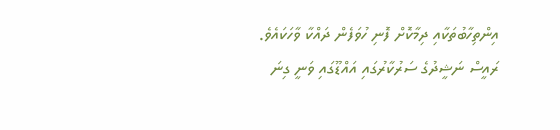އިންތިހާބުތަކާއި ދިމާކޮށް ފޮނި ހުވަފެން ދައްކާ ވާހަކައެވެ.
ރައީސް ނަޝީދުގެ ސަރުކާރުގައި އައްޑޫގައި ވަނީ ގިނަ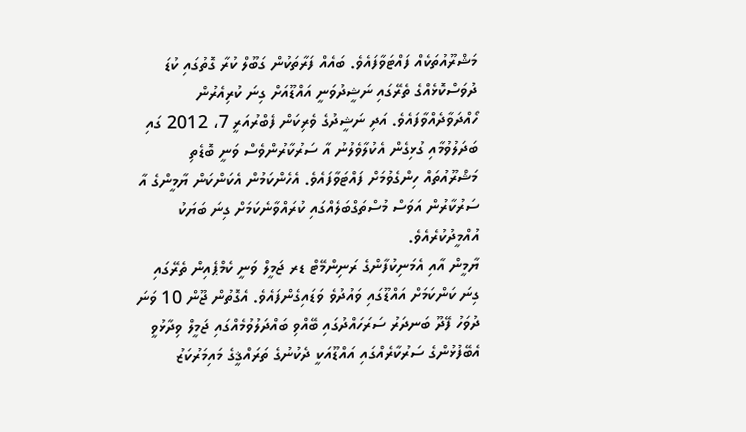މަޝްރޫއުތަކެއް ފައްޓަވާފައެވެ. ބައެއް ފަރާތަކުން ގަބޫލް ކުރާ ގޮތުގައި ކުޑަ ދުވަސްކޮޅެއްގެ ތެރޭގައި ނަޝީދުވަނީ އައްޑޫއަށް ގިނަ ކުރިއެރުން ހޯއްދަވާދެއްވާފައެވެ. އަދި ނަޝީދުގެ ވެރިކަން ފެބްރުއަރީ 7، 2012 ގައި ބަދަލުވުމާއި ގުޅިގެން އެކުލާވެލުނު އާ ސަރުކާރުންވެސް ވަނީ ބޮޑެތި މަޝްރޫއުތައް ހިންގެވުމަށް ފައްޓަވާފައެވެ. އެހެންކަމުން އެކަންކަން ޔާމީންގެ އާ ސަރުކާރުން އަވަސް މުސްތަގްބަލެއްގައި ކުރައްވާނެކަމަށް ގިނަ ބަޔަކު އުއްމީދުކުރެއެވެ.
ޔާމީން އާއި އެމަނިކުފާންގެ ރަނިންމޭޓް ޑރ ޖަމީލް ވަނީ ކެމްޕެއިން ތެރޭގައި ގިނަ ކަންކަމަށް އައްޑޫގައި ވައުދުވެ ވަޑައިގެންފައެވެ. އެގޮތުން ޖޫން 10 ވަނަ ދުވަހު ފޭދޫ ބަނދަރު ސަރަހައްދުގައި ބޭއްވި ބައްދަލުވުމެއްގައި ޖަމީލް ވިދާޅުވީ އެބޭފުޅުންގެ ސަރުކާރެއްގައި އައްޑޫއަކީ ދެކުނުގެ ތަރައްޤީގެ މައިމަރުކަޒު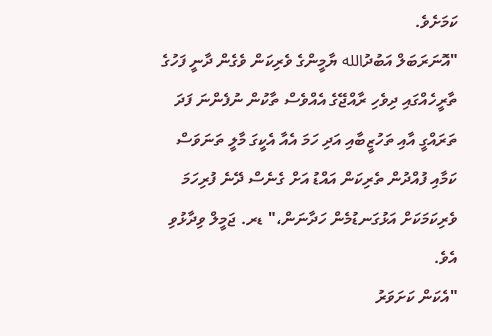ކަމަށެވެ.
"އޮނަރަބަލް އަބުދުالله ޔާމީންގެ ވެރިކަން ވެގެން ދާނީ ފަހުގެ ތާރީހެއްގައި ދިވެހި ރާއްޖޭގެ އެއްވެސް ތާކުން ނުފެންނަ ފަދަ ތަރައްގީ އާއި ތަހުޒީބާއި އަދި ހަމަ އެއާ އެކީގަ މާލީ ތަނަވަސް ކަމާއި ފުއްދުން ތެރިކަން އައްޑު އަށް ގެނެސް ދޭނެ ފުރިހަމަ ވެރިކަމަކަށް އަޅުގަނޑުމެން ހަދާނަން،" ޑރ. ޖަމީލް ވިދާޅުވި އެވެ.
"އެކަން ކަށަވަރު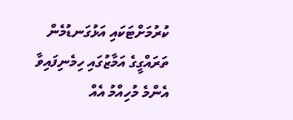ކުރުމަށްޓަކައި އަޅުގަނޑުމެން ތަރައްގީގެ އަމާޒުގައި ހިމެނިފައިވާ އެންމެ މުހިއްމު އެއް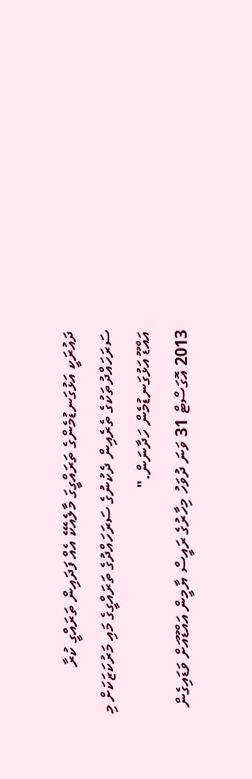ދައުރަކީ އަޅުގަނޑުމެންގެ ތަރައްގީގަ މާލެއެކޭ އެއް ފަދައިން ތަރައްގީ ކުރާ ސަރަހައްދުތަކުގެ ތެރެއިން ދެކުނުގެ ސަރަހައްދުގެ ތަރައްގީގެ މައި މަރުކަޒަކަށް މި އައްޑޫ އަޅުގަނޑުމެން ހަދާނަން."
2013 އޮގަސްޓް 31 ވަނަ ދުވަހު މިހާރުގެ ރައީސް ޔާމީން އައްޑޫއަށް ވަޑައިގެން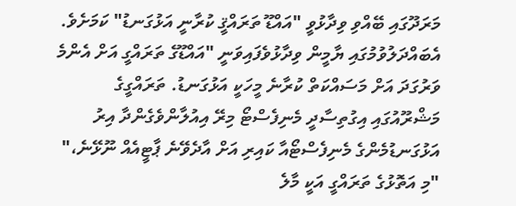މަރަދޫގައި ބޭއްވި ވިދާޅުވީ "އައްޑޫ ތަރައްޤީ ކުރާނީ އަޅުގަނޑު" ކަމަށެވެ.
އެބައްދަލުވުމުގައި ޔާމީން ވިދާޅުވެފައިވަނީ "އައްޑޫގެ ތަރައްގީ އަށް އެންމެ ވަރުގަދަ އަށް މަސައްކަތް ކުރާނެ މީހަކީ އަޅުގަނޑު. ތަރައްގީގެ މަޝްރޫއުގައި އިގުތިސާދީ މެނިފެސްޓޯ މިރޭ އިއުލާންވެގެންދާ އިރު އަޅުގަނޑުމެންގެ މެނިފެސްޓޯއާ ކައިރި އަށް އާދެވޭނެ ޕާޓީއެއް ނޫޅޭނެ،"
"މި އަތޮޅުގެ ތަރައްގީ އަކީ މާލެ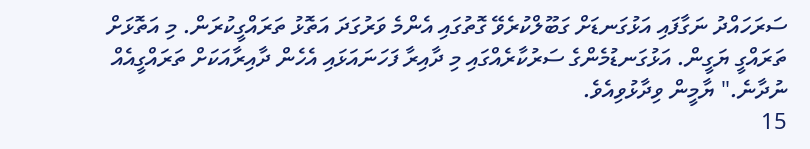ސަރަހައްދު ނަގާފައި އަޅުގަނޑަށް ގަބޫލްކުރެވޭ ގޮތުގައި އެންމެ ވަރުގަދަ އަތޮޅު ތަރައްގީކުރަން. މި އަތޮޅަށް ތަރައްގީ ޔަގީން. އަޅުގަނޑުމެންގެ ސަރުކާރެއްގައި މި ދާއިރާ ފަހަނައަޅައި އެހެން ދާއިރާއަކަށް ތަރައްގީއެއް ނުދާނެ." ޔާމީން ވިދާޅުވިއެވެ.
15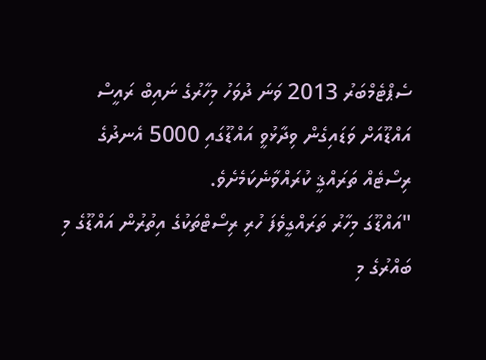ސެޕްޓެމްބަރު 2013 ވަނަ ދުވަހު މިހާރުގެ ނައިބް ރައީސް އައްޑޫއަށް ވަޑައިގެން ވިދާޅުވީ އައްޑޫގައި 5000 އެނދުގެ ރިސޯޓެއް ތަރައްޤީ ކުރައްވާނެކަމެށެވެ.
"އައްޑޫގަ މިހާރު ތަރައްގީވެފަ ހުރި ރިސޯޓްތަކުގެ އިތުރުން އައްޑޫގެ މި ބައްރުގެ މި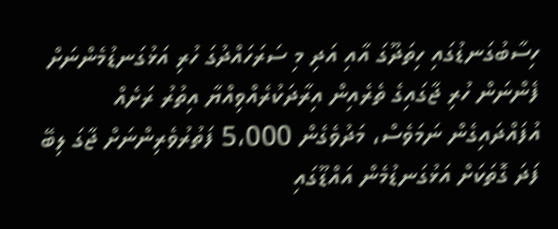ހިސާބުގަނޑުގައި ހިތަދޫގަ އާއި އަދި މި ސަރަހައްދުގަ ހުރި އަޅުގަނޑުމެންނަށް ފެންނަން ހުރި ޖާގައިގެ ތެރެއިން އިރާދަކުރެއްވިއްޔާ އިތުރު ރަށެއް އުފައްދައިގެން ނަމަވެސް، މަދުވެގެން 5،000 ފަތުރުވެރިންނަށް ޖާގަ ލިބޭ ފަދަ ގޮތަކަށް އަޅުގަނޑުމެން އައްޑޫގައި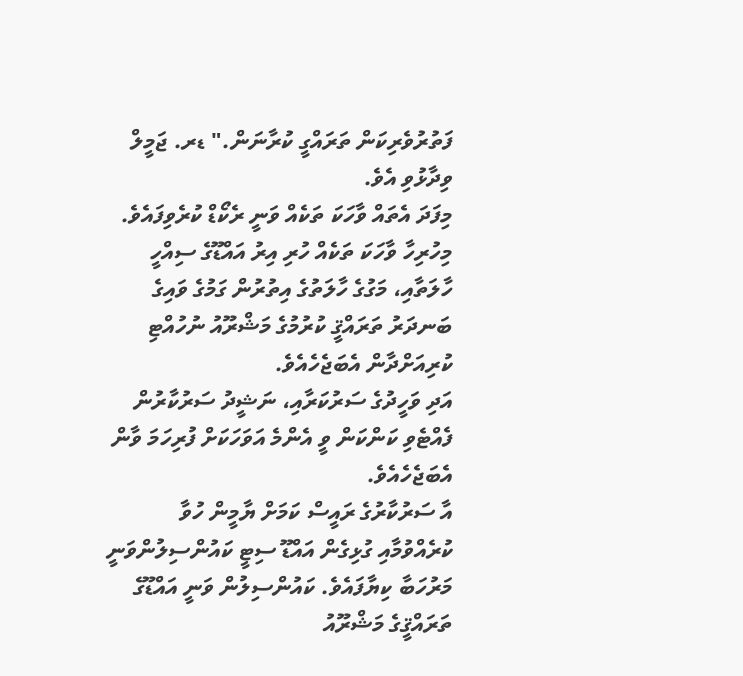ފަތުރުވެރިކަން ތަރައްގީ ކުރާނަން." ޑރ. ޖަމީލް ވިދާޅުވި އެވެ.
މިފަދަ އެތައް ވާހަކަ ތަކެއް ވަނީ ރެކޯޑް ކުރެވިފައެވެ. މިހުރިހާ ވާހަކަ ތަކެއް ހުރި އިރު އައްޑޫގެ ސިއްހީ ހާލަތާއި، މަގުގެ ހާލަތުގެ އިތުރުން ގަމުގެ ވައިގެ ބަނދަރު ތަރައްޤީ ކުރުމުގެ މަޝްރޫއު ނުހުއްޓި ކުރިއަށްދާން އެބަޖެހެއެވެ.
އަދި ވަހީދުގެ ސަރުކަރާއި، ނަޝީދު ސަރުކާރުން ފެއްޓެވި ކަންކަން ވީ އެންމެ އަވަހަކަށް ފުރިހަމަ ވާން އެބަޖެހެއެވެ.
އާ ސަރުކާރުގެ ރައީސް ކަމަށް ޔާމީން ހުވާ ކުރެއްވުމާއި ގުޅިގެން އައްޑޫ ސިޓީ ކައުންސިލުންވަނީ މަރުހަބާ ކިޔާފައެވެ. ކައުންސިލުން ވަނީ އައްޑޫގެ ތަރައްޤީގެ މަޝްރޫއު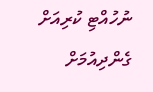ނުހުއްޓި ކުރިއަށް ގެންދިއުމަށް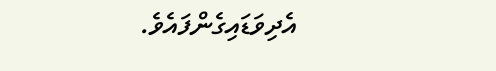އެދިވަޑައިގެންފައެވެ.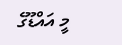މީ އައްޑޫގެ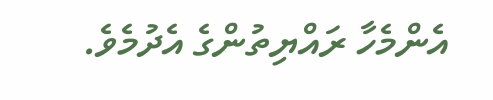އެންމެހާ ރައްޔިތުންގެ އެދުމެވެ.